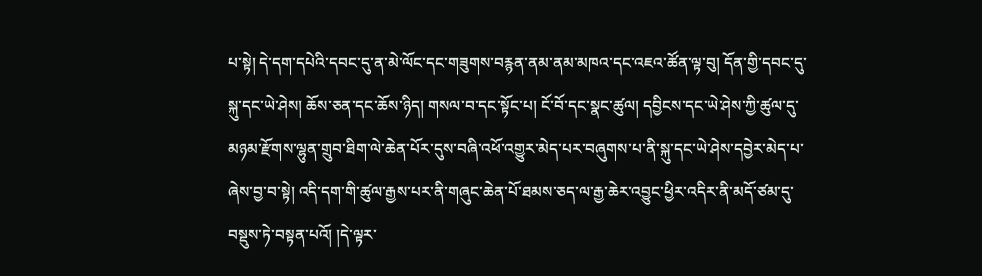པ་སྟེ། དེ་དག་དཔེའི་དབང་དུ་ན་མེ་ལོང་དང་གཟུགས་བརྙན་ནམ་ནམ་མཁའ་དང་འཇའ་ཚོན་ལྟ་བུ། དོན་གྱི་དབང་དུ་སྐུ་དང་ཡེ་ཤེས། ཆོས་ཅན་དང་ཆོས་ཉིད། གསལ་བ་དང་སྟོང་པ། ངོ་བོ་དང་སྣང་ཚུལ། དབྱིངས་དང་ཡེ་ཤེས་ཀྱི་ཚུལ་དུ་མཉམ་རྫོགས་ལྷུན་གྲུབ་ཐིག་ལེ་ཆེན་པོར་དུས་བཞི་འཕོ་འགྱུར་མེད་པར་བཞུགས་པ་ནི་སྐུ་དང་ཡེ་ཤེས་དབྱེར་མེད་པ་ཞེས་བྱ་བ་སྟེ། འདི་དག་གི་ཚུལ་རྒྱས་པར་ནི་གཞུང་ཆེན་པོ་ཐམས་ཅད་ལ་རྒྱ་ཆེར་འབྱུང་ཕྱིར་འདིར་ནི་མདོ་ཙམ་དུ་བསྡུས་ཏེ་བསྟན་པའོ། །དེ་ལྟར་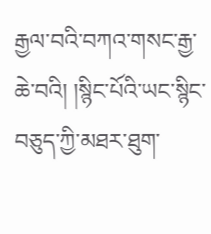རྒྱལ་བའི་བཀའ་གསང་རྒྱ་ཆེ་བའི། །སྙིང་པོའི་ཡང་སྙིང་བཅུད་ཀྱི་མཐར་ཐུག་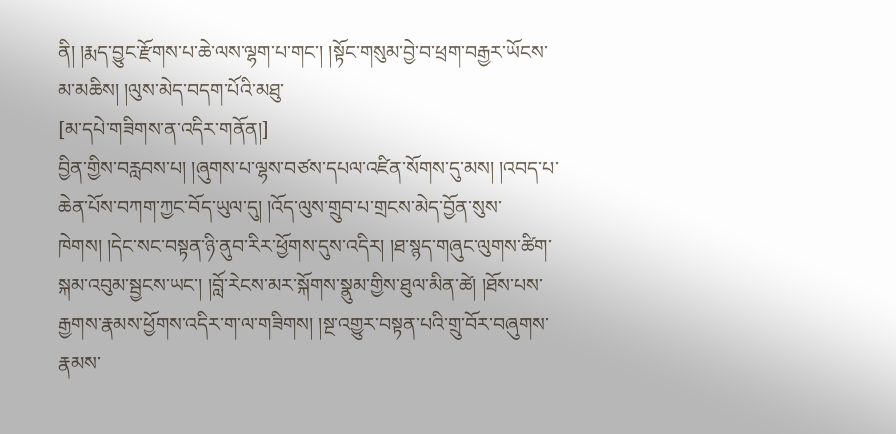ནི། །རྨད་བྱུང་རྫོགས་པ་ཆེ་ལས་ལྷག་པ་གང་། །སྟོང་གསུམ་བྱེ་བ་ཕྲག་བརྒྱར་ཡོངས་མ་མཆིས། །ལུས་མེད་བདག་པོའི་མཐུ་
[མ་དཔེ་གཟིགས་ན་འདིར་གནོན།]
བྱིན་གྱིས་བརླབས་པ། །ཞུགས་པ་ལྷས་བཙས་དཔལ་འཛིན་སོགས་དུ་མས། །འབད་པ་ཆེན་པོས་བཀག་ཀྱང་བོད་ཡུལ་དུ། །འོད་ལུས་གྲུབ་པ་གྲངས་མེད་བྱོན་སུས་ཁེགས། །དེང་སང་བསྟན་ཉི་ནུབ་རིར་ཕྱོགས་དུས་འདིར། །ཐ་སྙད་གཞུང་ལུགས་ཚིག་སྐམ་འབུམ་སྦྱངས་ཡང་། །བློ་རེངས་མར་སྐོགས་སྣུམ་གྱིས་ཐུལ་མིན་ཚེ། །ཐོས་པས་རྒྱགས་རྣམས་ཕྱོགས་འདིར་ག་ལ་གཟིགས། །སྔ་འགྱུར་བསྟན་པའི་གྲུ་བོར་བཞུགས་རྣམས་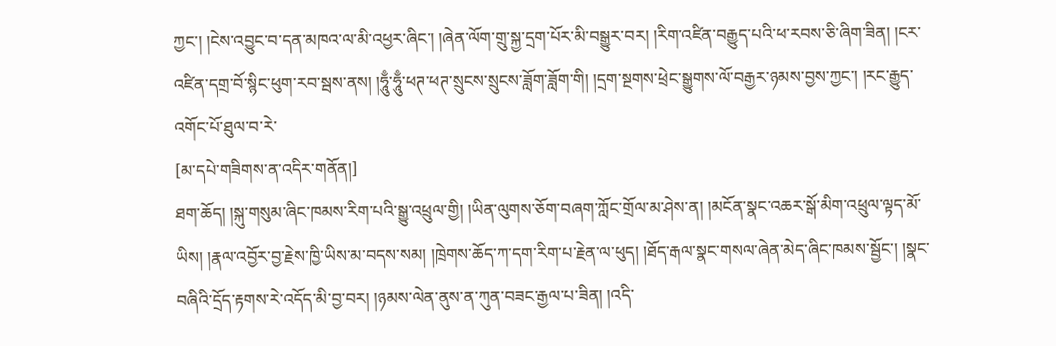ཀྱང་། །ངེས་འབྱུང་བ་དན་མཁའ་ལ་མི་འཕྱར་ཞིང་། །ཞེན་ལོག་གྲུ་སྐྱ་དྲག་པོར་མི་བསྒྱུར་བར། །རིག་འཛིན་བརྒྱུད་པའི་ཕ་རབས་ཅི་ཞིག་ཟིན། །ངར་འཛིན་དགྲ་བོ་སྙིང་ཕུག་རབ་སྦས་ནས། །ཧཱུྃ་ཧཱུྃ་ཕཊ་ཕཊ་སྲུངས་སྲུངས་ཟློག་ཟློག་གི། །དྲག་སྔགས་ཕྲེང་སྒྱུགས་ལོ་བརྒྱར་ཉམས་བྱས་ཀྱང་། །རང་རྒྱུད་འགོང་པོ་ཐུལ་བ་རེ་
[མ་དཔེ་གཟིགས་ན་འདིར་གནོན།]
ཐག་ཆོད། །སྐུ་གསུམ་ཞིང་ཁམས་རིག་པའི་སྒྱུ་འཕྲུལ་གྱི། །ཡིན་ལུགས་ཅོག་བཞག་ཀློང་གྲོལ་མ་ཤེས་ན། །མངོན་སྣང་འཆར་སྒོ་མིག་འཕྲུལ་ལྟད་མོ་ཡིས། །རྣལ་འབྱོར་བྱ་རྗེས་ཁྱི་ཡིས་མ་བདས་སམ། །ཁྲེགས་ཆོད་ཀ་དག་རིག་པ་རྗེན་ལ་ཕུད། །ཐོད་རྒལ་སྣང་གསལ་ཞེན་མེད་ཞིང་ཁམས་སྦྱོང་། །སྣང་བཞིའི་དྲོད་རྟགས་རེ་འདོད་མི་བྱ་བར། །ཉམས་ལེན་ནུས་ན་ཀུན་བཟང་རྒྱལ་པ་ཟིན། །འདི་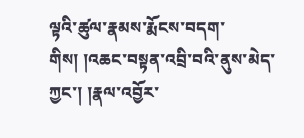ལྟའི་ཚུལ་རྣམས་རྨོངས་བདག་གིས། །འཆང་བསྟན་འབྲི་བའི་ནུས་མེད་ཀྱང་། །རྣལ་འབྱོར་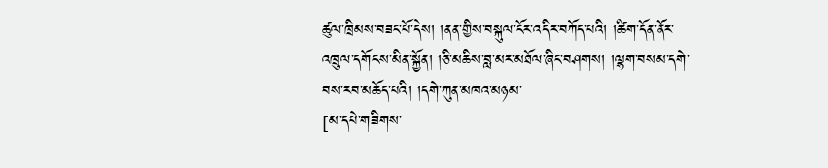ཚུལ་ཁྲིམས་བཟང་པོ་དེས། །ནན་གྱིས་བསྐུལ་ངོར་འདིར་བཀོད་པའི། །ཚིག་དོན་ནོར་འཁྲུལ་དགོངས་མིན་སྐྱོན། །ཅི་མཆིས་བླ་མར་མཐོལ་ཞིང་བཤགས། །ལྷག་བསམ་དགེ་བས་རབ་མཆོད་པའི། །དགེ་ཀུན་མཁའ་མཉམ་
[མ་དཔེ་གཟིགས་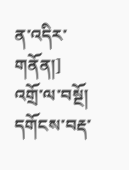ན་འདིར་གནོན།]
འགྲོ་ལ་བསྔོ། དགོངས་བརྡ་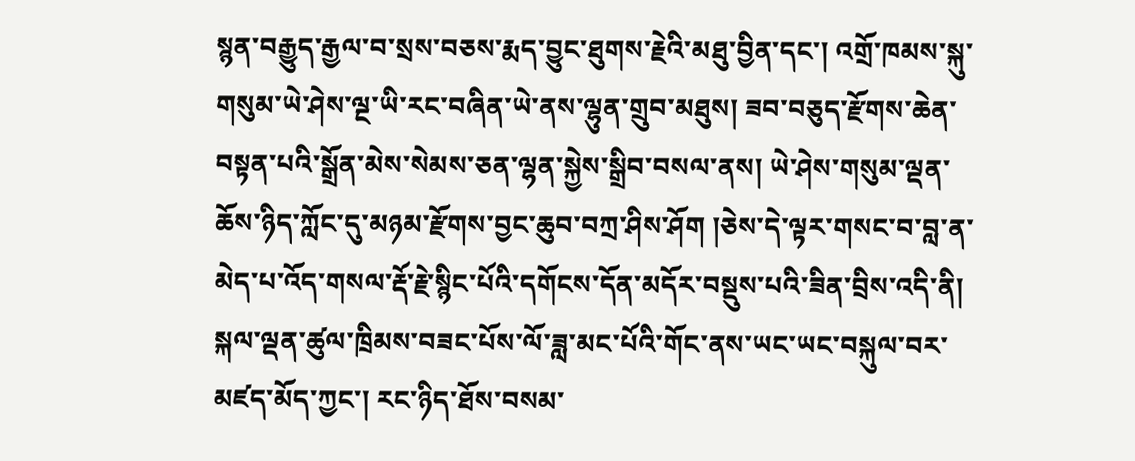སྙན་བརྒྱུད་རྒྱལ་བ་སྲས་བཅས་རྨད་བྱུང་ཐུགས་རྗེའི་མཐུ་བྱིན་དང་། འགྲོ་ཁམས་སྐུ་གསུམ་ཡེ་ཤེས་ལྔ་ཡི་རང་བཞིན་ཡེ་ནས་ལྷུན་གྲུབ་མཐུས། ཟབ་བཅུད་རྫོགས་ཆེན་བསྟན་པའི་སྒྲོན་མེས་སེམས་ཅན་ལྷན་སྐྱེས་སྒྲིབ་བསལ་ནས། ཡེ་ཤེས་གསུམ་ལྡན་ཆོས་ཉིད་ཀློང་དུ་མཉམ་རྫོགས་བྱང་ཆུབ་བཀྲ་ཤིས་ཤོག །ཅེས་དེ་ལྟར་གསང་བ་བླ་ན་མེད་པ་འོད་གསལ་རྡོ་རྗེ་སྙིང་པོའི་དགོངས་དོན་མདོར་བསྡུས་པའི་ཟིན་བྲིས་འདི་ནི། སྐལ་ལྡན་ཚུལ་ཁྲིམས་བཟང་པོས་ལོ་ཟླ་མང་པོའི་གོང་ནས་ཡང་ཡང་བསྐུལ་བར་མཛད་མོད་ཀྱང་། རང་ཉིད་ཐོས་བསམ་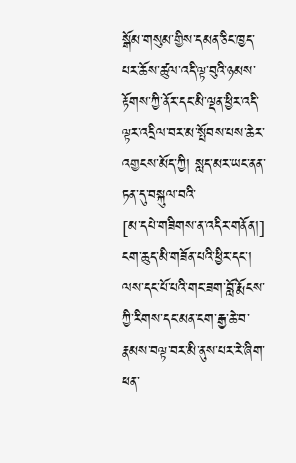སྒོམ་གསུམ་གྱིས་དམན་ཅིང་ཁྱད་པར་ཆོས་ཚུལ་འདི་ལྟ་བུའི་ཉམས་རྟོགས་ཀྱི་ནོར་དང་མི་ལྡན་ཕྱིར་འདི་ལྟར་འདྲིལ་བར་མ་སྤོབས་པས་ཆེར་འགྱངས་མོད་ཀྱི། སླད་མར་ཡང་ནན་ཏན་དུ་བསྐུལ་བའི་
[མ་དཔེ་གཟིགས་ན་འདིར་གནོན།]
ངག་ཆུད་མི་གཟོན་པའི་ཕྱིར་དང་། ལས་དང་པོ་པའི་གང་ཟག་བློ་རྨོངས་ཀྱི་རིགས་དང་མན་ངག་རྒྱ་ཆེ་བ་རྣམས་བལྟ་བར་མི་ནུས་པར་རེ་ཞིག་ཕན་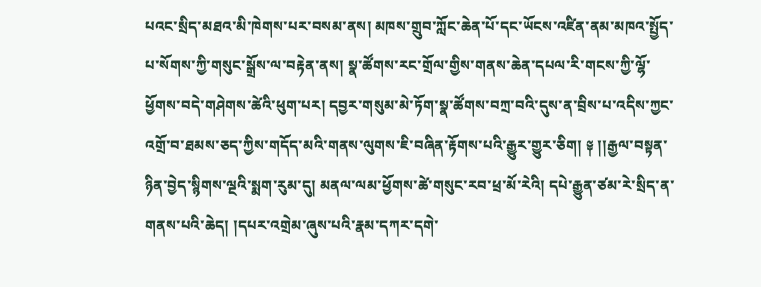པའང་སྲིད་མཐའ་མི་ཁེགས་པར་བསམ་ནས། མཁས་གྲུབ་ཀློང་ཆེན་པོ་དང་ཡོངས་འཛིན་ནམ་མཁའ་སྤྱོད་པ་སོགས་ཀྱི་གསུང་སྒྲོས་ལ་བརྟེན་ནས། སྣ་ཚོགས་རང་གྲོལ་གྱིས་གནས་ཆེན་དཔལ་རི་གངས་ཀྱི་ལྷོ་ཕྱོགས་བདེ་གཤེགས་ཚེའི་ཕུག་པར། དབྱར་གསུམ་མེ་ཏོག་སྣ་ཚོགས་བཀྲ་བའི་དུས་ན་བྲིས་པ་འདིས་ཀྱང་འགྲོ་བ་ཐམས་ཅད་ཀྱིས་གདོད་མའི་གནས་ལུགས་ཇི་བཞིན་རྟོགས་པའི་རྒྱུར་གྱུར་ཅིག། ༈ །།རྒྱལ་བསྟན་ཉིན་བྱེད་སྙིགས་ལྔའི་སྨག་རུམ་དུ། མནལ་ལམ་ཕྱོགས་ཚེ་གསུང་རབ་ཕྲ་མོ་རེའི། དཔེ་རྒྱུན་ཙམ་རེ་སྲིད་ན་གནས་པའི་ཆེད། །དཔར་འགྲེམ་ཞུས་པའི་རྣམ་དཀར་དགེ་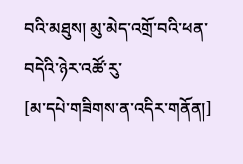བའི་མཐུས། མུ་མེད་འགྲོ་བའི་ཕན་བདེའི་ཉེར་འཚོ་རུ་
[མ་དཔེ་གཟིགས་ན་འདིར་གནོན།]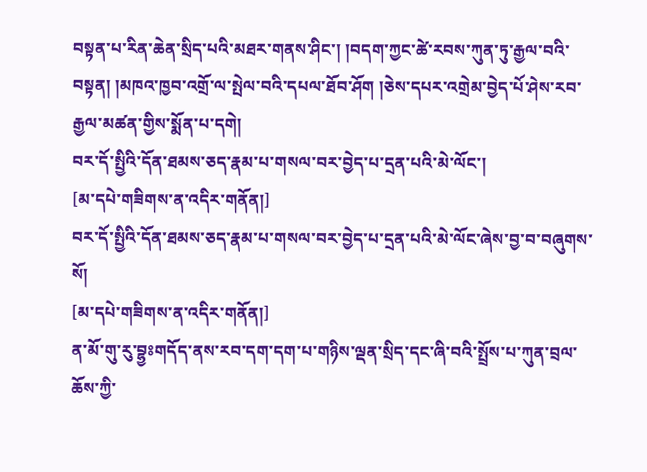བསྟན་པ་རིན་ཆེན་སྲིད་པའི་མཐར་གནས་ཤིང་། །བདག་ཀྱང་ཚེ་རབས་ཀུན་ཏུ་རྒྱལ་བའི་བསྟན། །མཁའ་ཁྱབ་འགྲོ་ལ་སྤེལ་བའི་དཔལ་ཐོབ་ཤོག །ཅེས་དཔར་འགྲེམ་བྱེད་པོ་ཤེས་རབ་རྒྱལ་མཚན་གྱིས་སྨོན་པ་དགེ།
བར་དོ་སྤྱིའི་དོན་ཐམས་ཅད་རྣམ་པ་གསལ་བར་བྱེད་པ་དྲན་པའི་མེ་ལོང་།
[མ་དཔེ་གཟིགས་ན་འདིར་གནོན།]
བར་དོ་སྤྱིའི་དོན་ཐམས་ཅད་རྣམ་པ་གསལ་བར་བྱེད་པ་དྲན་པའི་མེ་ལོང་ཞེས་བྱ་བ་བཞུགས་སོ།
[མ་དཔེ་གཟིགས་ན་འདིར་གནོན།]
ན་མོ་གུ་རུ་བྷྱཿགདོད་ནས་རབ་དག་དག་པ་གཉིས་ལྡན་སྲིད་དང་ཞི་བའི་སྤྲོས་པ་ཀུན་བྲལ་ཆོས་ཀྱི་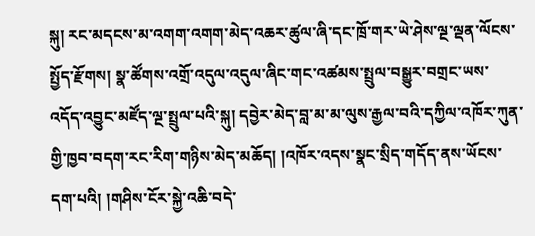སྐུ། རང་མདངས་མ་འགག་འགག་མེད་འཆར་ཚུལ་ཞི་དང་ཁྲོ་གར་ཡེ་ཤེས་ལྔ་ལྡན་ལོངས་སྤྱོད་རྫོགས། སྣ་ཚོགས་འགྲོ་འདུལ་འདུལ་ཞིང་གང་འཚམས་སྤྲུལ་བསྒྱུར་བགྲང་ཡས་འདོད་འབྱུང་མཛོད་ལྔ་སྤྲུལ་པའི་སྐུ། དབྱེར་མེད་བླ་མ་མ་ལུས་རྒྱལ་བའི་དཀྱིལ་འཁོར་ཀུན་གྱི་ཁྱབ་བདག་རང་རིག་གཉིས་མེད་མཆོད། །འཁོར་འདས་སྣང་སྲིད་གདོད་ནས་ཡོངས་དག་པའི། །གཤིས་ངོར་སྐྱེ་འཆི་བདེ་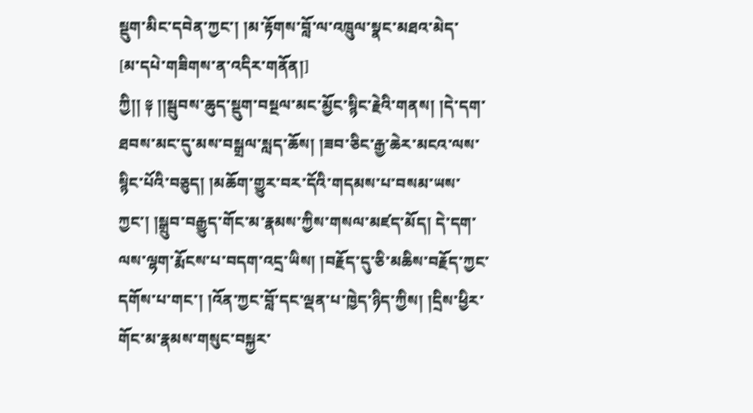སྡུག་མིང་དབེན་ཀྱང་། །མ་རྟོགས་བློ་ལ་འཁྲུལ་སྣང་མཐའ་མེད་
[མ་དཔེ་གཟིགས་ན་འདིར་གནོན།]
ཀྱི།། ༈ །།སྦུབས་ཆུད་སྡུག་བསྔལ་མང་མྱོང་སྙིང་རྗེའི་གནས། །དེ་དག་ཐབས་མང་དུ་མས་བསྒྲལ་སླད་ཆོས། །ཟབ་ཅིང་རྒྱ་ཆེར་མངའ་ལས་སྙིང་པོའི་བཅུད། །མཆོག་གྱུར་བར་དོའི་གདམས་པ་བསམ་ཡས་ཀྱང་། །སྒྲུབ་བརྒྱུད་གོང་མ་རྣམས་ཀྱིས་གསལ་མཛད་མོད། དེ་དག་ལས་ལྷག་རྨོངས་པ་བདག་འདྲ་ཡིས། །བརྗོད་དུ་ཅི་མཆིས་བརྗོད་ཀྱང་དགོས་པ་གང་། །འོན་ཀྱང་བློ་དང་ལྡན་པ་ཁྱེད་ཉིད་ཀྱིས། །དྲིས་ཕྱིར་གོང་མ་རྣམས་གསུང་བསྐྱར་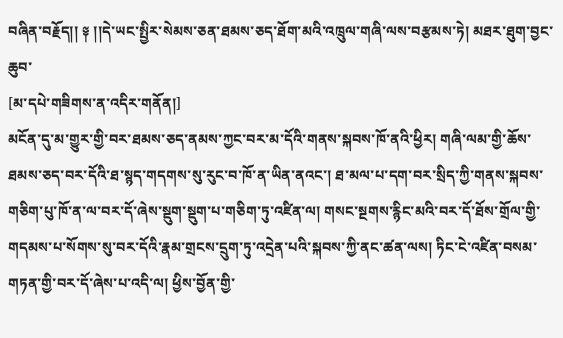བཞིན་བརྗོད།། ༈ །།དེ་ཡང་སྤྱིར་སེམས་ཅན་ཐམས་ཅད་ཐོག་མའི་འཁྲུལ་གཞི་ལས་བརྩམས་ཏེ། མཐར་ཐུག་བྱང་ཆུབ་
[མ་དཔེ་གཟིགས་ན་འདིར་གནོན།]
མངོན་དུ་མ་གྱུར་གྱི་བར་ཐམས་ཅད་ནམས་ཀྱང་བར་མ་དོའི་གནས་སྐབས་ཁོ་ནའི་ཕྱིར། གཞི་ལམ་གྱི་ཆོས་ཐམས་ཅད་བར་དོའི་ཐ་སྙད་གདགས་སུ་རུང་བ་ཁོ་ན་ཡིན་ནའང་། ཐ་མལ་པ་དག་བར་སྲིད་ཀྱི་གནས་སྐབས་གཅིག་པུ་ཁོ་ན་ལ་བར་དོ་ཞེས་སྡུག་སྡུག་པ་གཅིག་ཏུ་འཛིན་ལ། གསང་སྔགས་རྙིང་མའི་བར་དོ་ཐོས་གྲོལ་གྱི་གདམས་པ་སོགས་སུ་བར་དོའི་རྣམ་གྲངས་དྲུག་ཏུ་འདྲེན་པའི་སྐབས་ཀྱི་ནང་ཚན་ལས། ཏིང་ངེ་འཛིན་བསམ་གཏན་གྱི་བར་དོ་ཞེས་པ་འདི་ལ། ཕྱིས་བྱོན་གྱི་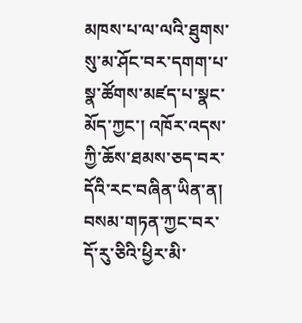མཁས་པ་ལ་ལའི་ཐུགས་སུ་མ་ཤོང་བར་དགག་པ་སྣ་ཚོགས་མཛད་པ་སྣང་མོད་ཀྱང་། འཁོར་འདས་ཀྱི་ཆོས་ཐམས་ཅད་བར་དོའི་རང་བཞིན་ཡིན་ན། བསམ་གཏན་ཀྱང་བར་དོ་རུ་ཅིའི་ཕྱིར་མི་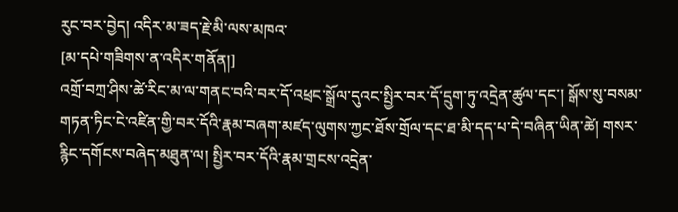རུང་བར་བྱེད། འདིར་མ་ཟད་རྗེ་མི་ལས་མཁའ་
[མ་དཔེ་གཟིགས་ན་འདིར་གནོན།]
འགྲོ་བཀྲ་ཤིས་ཚེ་རིང་མ་ལ་གནང་བའི་བར་དོ་འཕྲང་སྒྲོལ་དུའང་སྤྱིར་བར་དོ་དྲུག་ཏུ་འདྲེན་ཚུལ་དང་། སྒོས་སུ་བསམ་གཏན་ཏིང་ངེ་འཛིན་གྱི་བར་དོའི་རྣམ་བཞག་མཛད་ལུགས་ཀྱང་ཐོས་གྲོལ་དང་ཐ་མི་དད་པ་དེ་བཞིན་ཡིན་ཚེ། གསར་རྙིང་དགོངས་བཞེད་མཐུན་ལ། སྤྱིར་བར་དོའི་རྣམ་གྲངས་འདྲེན་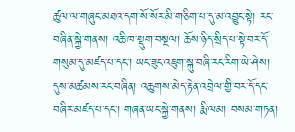ཚུལ་ལ་གཞུང་མཐའ་དག་སོ་སོར་མི་གཅིག་པ་དུ་མ་འབྱུང་སྟེ། རང་བཞིན་སྐྱེ་གནས། འཆི་ཁ་སྡུག་བསྔལ། ཆོས་ཉིད་སྲིད་པ་སྟེ་བར་དོ་གསུམ་དུ་མཛད་པ་དང་། ཡང་ཟུང་འཇུག་སྐུ་བཞི་རང་རིག་ཡེ་ཤེས། དུས་མཚམས་རང་བཞིན། འཆུགས་མེད་རྟེན་འབྲེལ་གྱི་བར་དོ་དང་བཞིར་མཛད་པ་དང་། གཞན་ཡང་སྐྱེ་གནས། རྨི་ལམ། བསམ་གཏན།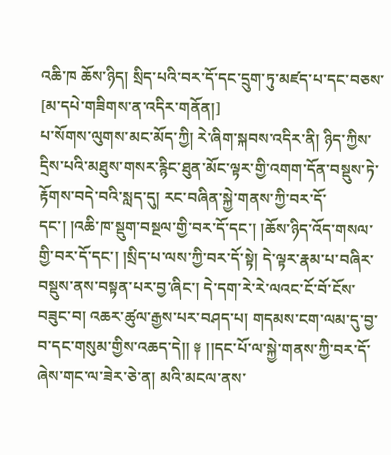འཆི་ཁ ཆོས་ཉིད། སྲིད་པའི་བར་དོ་དང་དྲུག་ཏུ་མཛད་པ་དང་བཅས་
[མ་དཔེ་གཟིགས་ན་འདིར་གནོན།]
པ་སོགས་ལུགས་མང་མོད་ཀྱི། རེ་ཞིག་སྐབས་འདིར་ནི། ཉིད་ཀྱིས་དྲིས་པའི་མཐུས་གསར་རྙིང་ཐུན་མོང་ལྟར་གྱི་འགག་དོན་བསྡུས་ཏེ་རྟོགས་བདེ་བའི་སླད་དུ། རང་བཞིན་སྐྱེ་གནས་ཀྱི་བར་དོ་དང་། །འཆི་ཁ་སྡུག་བསྔལ་གྱི་བར་དོ་དང་། །ཆོས་ཉིད་འོད་གསལ་གྱི་བར་དོ་དང་། །སྲིད་པ་ལས་ཀྱི་བར་དོ་སྟེ། དེ་ལྟར་རྣམ་པ་བཞིར་བསྡུས་ནས་བསྟན་པར་བྱ་ཞིང་། དེ་དག་རེ་རེ་ལའང་ངོ་བོ་ངོས་བཟུང་བ། འཆར་ཚུལ་རྒྱས་པར་བཤད་པ། གདམས་ངག་ལམ་དུ་བྱ་བ་དང་གསུམ་གྱིས་འཆད་དེ།། ༈ །།དང་པོ་ལ་སྐྱེ་གནས་ཀྱི་བར་དོ་ཞེས་གང་ལ་ཟེར་ཅེ་ན། མའི་མངལ་ནས་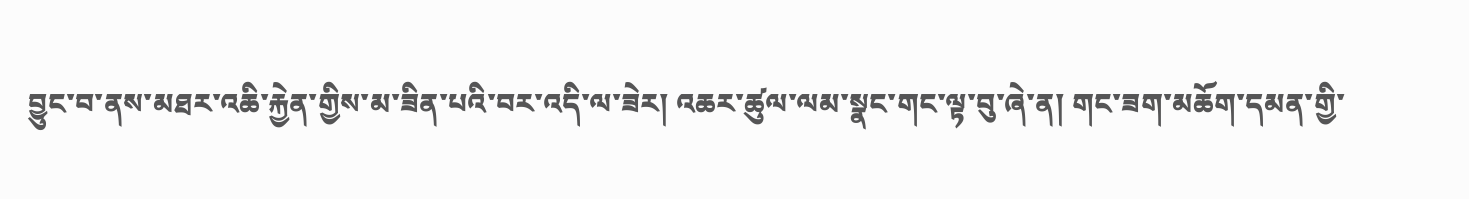བྱུང་བ་ནས་མཐར་འཆི་རྐྱེན་གྱིས་མ་ཟིན་པའི་བར་འདི་ལ་ཟེར། འཆར་ཚུལ་ལམ་སྣང་གང་ལྟ་བུ་ཞེ་ན། གང་ཟག་མཆོག་དམན་གྱི་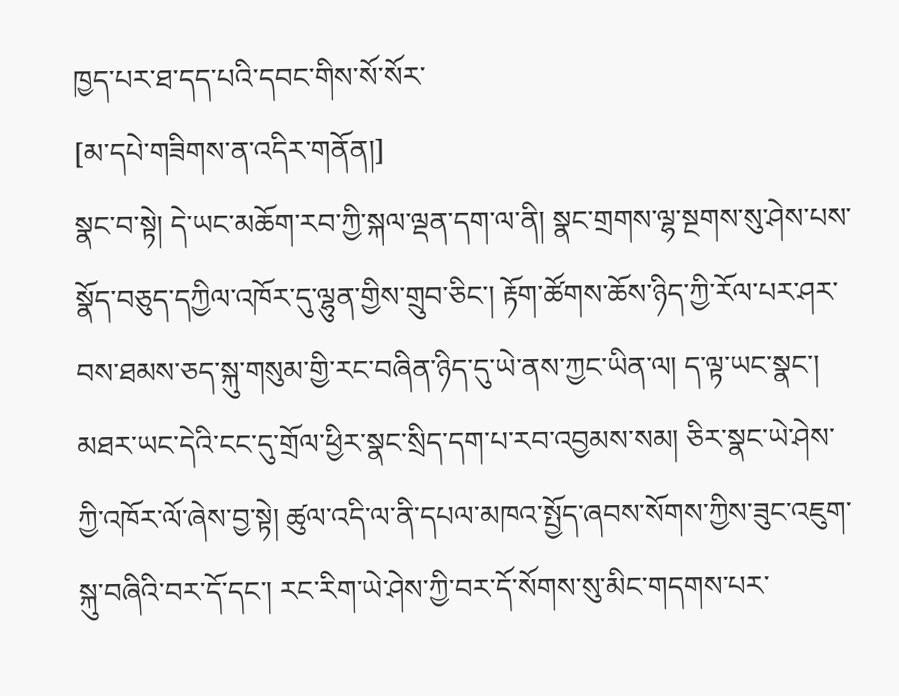ཁྱད་པར་ཐ་དད་པའི་དབང་གིས་སོ་སོར་
[མ་དཔེ་གཟིགས་ན་འདིར་གནོན།]
སྣང་བ་སྟེ། དེ་ཡང་མཆོག་རབ་ཀྱི་སྐལ་ལྡན་དག་ལ་ནི། སྣང་གྲགས་ལྷ་སྔགས་སུ་ཤེས་པས་སྣོད་བཅུད་དཀྱིལ་འཁོར་དུ་ལྷུན་གྱིས་གྲུབ་ཅིང་། རྟོག་ཚོགས་ཆོས་ཉིད་ཀྱི་རོལ་པར་ཤར་བས་ཐམས་ཅད་སྐུ་གསུམ་གྱི་རང་བཞིན་ཉིད་དུ་ཡེ་ནས་ཀྱང་ཡིན་ལ། ད་ལྟ་ཡང་སྣང་། མཐར་ཡང་དེའི་ངང་དུ་གྲོལ་ཕྱིར་སྣང་སྲིད་དག་པ་རབ་འབྱམས་སམ། ཅིར་སྣང་ཡེ་ཤེས་ཀྱི་འཁོར་ལོ་ཞེས་བྱ་སྟེ། ཚུལ་འདི་ལ་ནི་དཔལ་མཁའ་སྤྱོད་ཞབས་སོགས་ཀྱིས་ཟུང་འཇུག་སྐུ་བཞིའི་བར་དོ་དང་། རང་རིག་ཡེ་ཤེས་ཀྱི་བར་དོ་སོགས་སུ་མིང་གདགས་པར་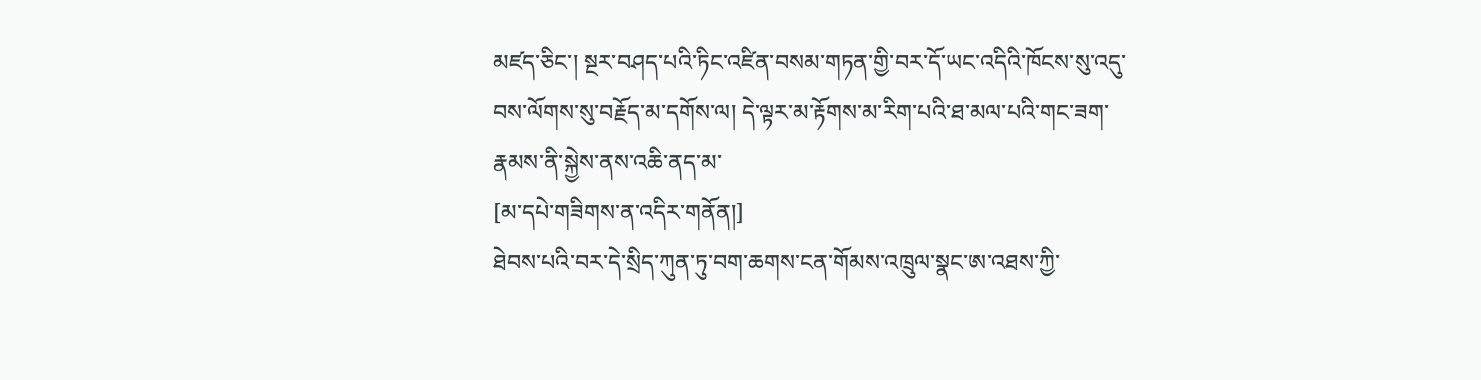མཛད་ཅིང་། སྔར་བཤད་པའི་ཏིང་འཛིན་བསམ་གཏན་གྱི་བར་དོ་ཡང་འདིའི་ཁོངས་སུ་འདུ་བས་ལོགས་སུ་བརྗོད་མ་དགོས་ལ། དེ་ལྟར་མ་རྟོགས་མ་རིག་པའི་ཐ་མལ་པའི་གང་ཟག་རྣམས་ནི་སྐྱེས་ནས་འཆི་ནད་མ་
[མ་དཔེ་གཟིགས་ན་འདིར་གནོན།]
ཐེབས་པའི་བར་དེ་སྲིད་ཀུན་ཏུ་བག་ཆགས་ངན་གོམས་འཁྲུལ་སྣང་ཨ་འཐས་ཀྱི་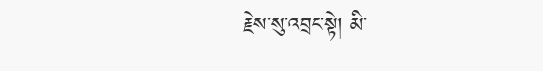རྗེས་སུ་འབྲང་སྟེ། མི་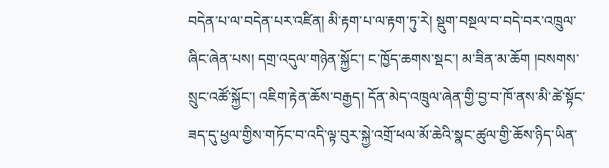བདེན་པ་ལ་བདེན་པར་འཛིན། མི་རྟག་པ་ལ་རྟག་ཏུ་རེ། སྡུག་བསྔལ་བ་བདེ་བར་འཁྲུལ་ཞིང་ཞེན་པས། དགྲ་འདུལ་གཉེན་སྐྱོང་། ང་ཁྱོད་ཆགས་སྡང་། མ་ཟིན་མ་ཆོག །བསགས་སྲུང་འཚོ་སྐྱོང་། འཇིག་རྟེན་ཆོས་བརྒྱད། དོན་མེད་འཁྲུལ་ཞེན་གྱི་བྱ་བ་ཁོ་ནས་མི་ཚེ་སྟོང་ཟད་དུ་ཕྱལ་གྱིས་གཏོང་བ་འདི་ལྟ་བུར་སྐྱེ་འགྲོ་ཕལ་མོ་ཆེའི་སྣང་ཚུལ་གྱི་ཆོས་ཉིད་ཡིན་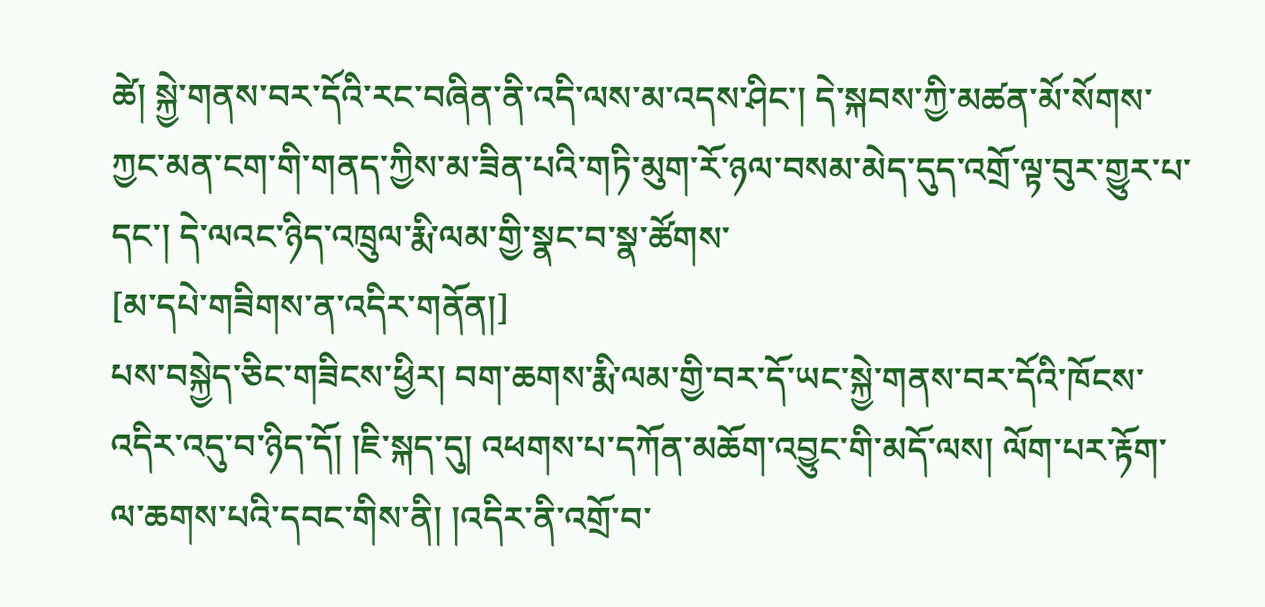ཚེ། སྐྱེ་གནས་བར་དོའི་རང་བཞིན་ནི་འདི་ལས་མ་འདས་ཤིང་། དེ་སྐབས་ཀྱི་མཚན་མོ་སོགས་ཀྱང་མན་ངག་གི་གནད་ཀྱིས་མ་ཟིན་པའི་གཏི་མུག་རོ་ཉལ་བསམ་མེད་དུད་འགྲོ་ལྟ་བུར་གྱུར་པ་དང་། དེ་ལའང་ཉིད་འཁྲུལ་རྨི་ལམ་གྱི་སྣང་བ་སྣ་ཚོགས་
[མ་དཔེ་གཟིགས་ན་འདིར་གནོན།]
པས་བསྐྱེད་ཅིང་གཟིངས་ཕྱིར། བག་ཆགས་རྨི་ལམ་གྱི་བར་དོ་ཡང་སྐྱེ་གནས་བར་དོའི་ཁོངས་འདིར་འདུ་བ་ཉིད་དོ། །ཇི་སྐད་དུ། འཕགས་པ་དཀོན་མཆོག་འབྱུང་གི་མདོ་ལས། ལོག་པར་རྟོག་ལ་ཆགས་པའི་དབང་གིས་ནི། །འདིར་ནི་འགྲོ་བ་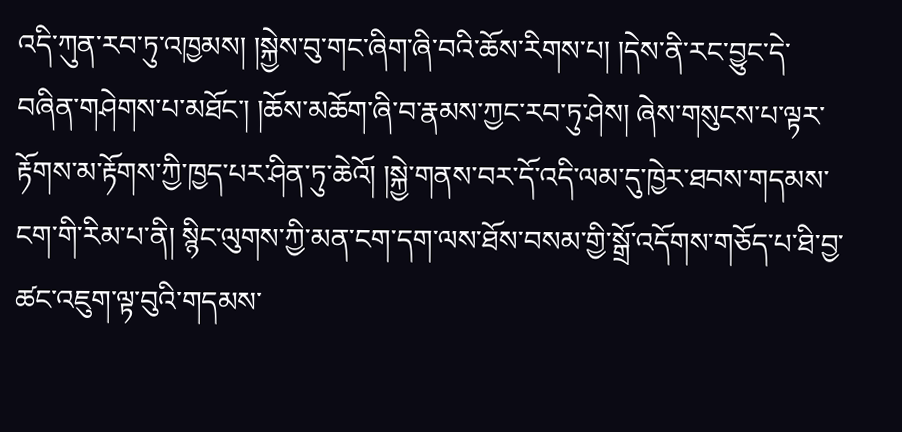འདི་ཀུན་རབ་ཏུ་འཁྱམས། །སྐྱེས་བུ་གང་ཞིག་ཞི་བའི་ཆོས་རིགས་པ། །དེས་ནི་རང་བྱུང་དེ་བཞིན་གཤེགས་པ་མཐོང་། །ཆོས་མཆོག་ཞི་བ་རྣམས་ཀྱང་རབ་ཏུ་ཤེས། ཞེས་གསུངས་པ་ལྟར་རྟོགས་མ་རྟོགས་ཀྱི་ཁྱད་པར་ཤིན་ཏུ་ཆེའོ། །སྐྱེ་གནས་བར་དོ་འདི་ལམ་དུ་ཁྱེར་ཐབས་གདམས་ངག་གི་རིམ་པ་ནི། སྙིང་ལུགས་ཀྱི་མན་ངག་དག་ལས་ཐོས་བསམ་གྱི་སྒྲོ་འདོགས་གཅོད་པ་ཐི་བྱ་ཚང་འཇུག་ལྟ་བུའི་གདམས་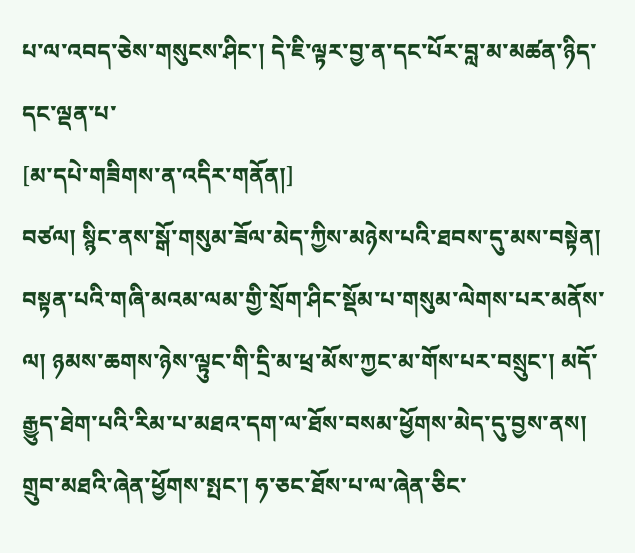པ་ལ་འབད་ཅེས་གསུངས་ཤིང་། དེ་ཇི་ལྟར་བྱ་ན་དང་པོར་བླ་མ་མཚན་ཉིད་དང་ལྡན་པ་
[མ་དཔེ་གཟིགས་ན་འདིར་གནོན།]
བཙལ། སྙིང་ནས་སྒོ་གསུམ་ཟོལ་མེད་ཀྱིས་མཉེས་པའི་ཐབས་དུ་མས་བསྟེན། བསྟན་པའི་གཞི་མའམ་ལམ་གྱི་སྲོག་ཤིང་སྡོམ་པ་གསུམ་ལེགས་པར་མནོས་ལ། ཉམས་ཆགས་ཉེས་ལྟུང་གི་དྲི་མ་ཕྲ་མོས་ཀྱང་མ་གོས་པར་བསྲུང་། མདོ་རྒྱུད་ཐེག་པའི་རིམ་པ་མཐའ་དག་ལ་ཐོས་བསམ་ཕྱོགས་མེད་དུ་བྱས་ནས། གྲུབ་མཐའི་ཞེན་ཕྱོགས་སྤང་། ཧ་ཅང་ཐོས་པ་ལ་ཞེན་ཅིང་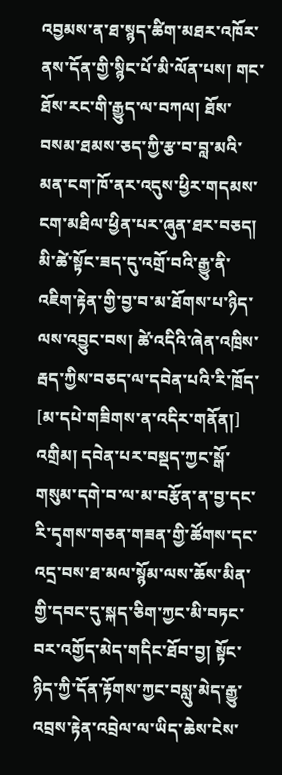འབྱམས་ན་ཐ་སྙད་ཚིག་མཐར་འཁོར་ནས་དོན་གྱི་སྙིང་པོ་མི་ལོན་པས། གང་ཐོས་རང་གི་རྒྱུད་ལ་བཀལ། ཐོས་བསམ་ཐམས་ཅད་ཀྱི་རྩ་བ་བླ་མའི་མན་ངག་ཁོ་ནར་འདུས་ཕྱིར་གདམས་ངག་མཐིལ་ཕྱིན་པར་ཞུན་ཐར་བཅད། མི་ཚེ་སྟོང་ཟད་དུ་འགྲོ་བའི་རྒྱུ་ནི་འཇིག་རྟེན་གྱི་བྱ་བ་མ་ཐོགས་པ་ཉིད་ལས་འབྱུང་བས། ཚེ་འདིའི་ཞེན་འཁྲིས་རྦད་ཀྱིས་བཅད་ལ་དབེན་པའི་རི་ཁྲོད་
[མ་དཔེ་གཟིགས་ན་འདིར་གནོན།]
འགྲིམ། དབེན་པར་བསྡད་ཀྱང་སྒོ་གསུམ་དགེ་བ་ལ་མ་བརྩོན་ན་བྱ་དང་རི་དྭགས་གཅན་གཟན་གྱི་ཚོགས་དང་འདྲ་བས་ཐ་མལ་སྙོམ་ལས་ཆོས་མིན་གྱི་དབང་དུ་སྐད་ཅིག་ཀྱང་མི་བཏང་བར་འགྱོད་མེད་གདིང་ཐོབ་བྱ། སྟོང་ཉིད་ཀྱི་དོན་རྟོགས་ཀྱང་བསླུ་མེད་རྒྱུ་འབྲས་རྟེན་འབྲེལ་ལ་ཡིད་ཆེས་ངེས་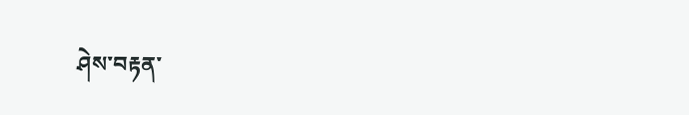ཤེས་བརྟན་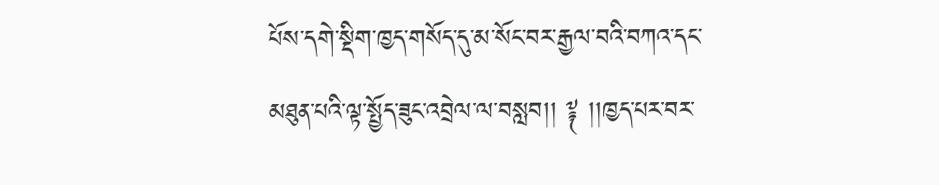པོས་དགེ་སྡིག་ཁྱད་གསོད་དུ་མ་སོང་བར་རྒྱལ་བའི་བཀའ་དང་མཐུན་པའི་ལྟ་སྤྱོད་ཟུང་འབྲེལ་ལ་བསླབ།། ༈ །།ཁྱད་པར་བར་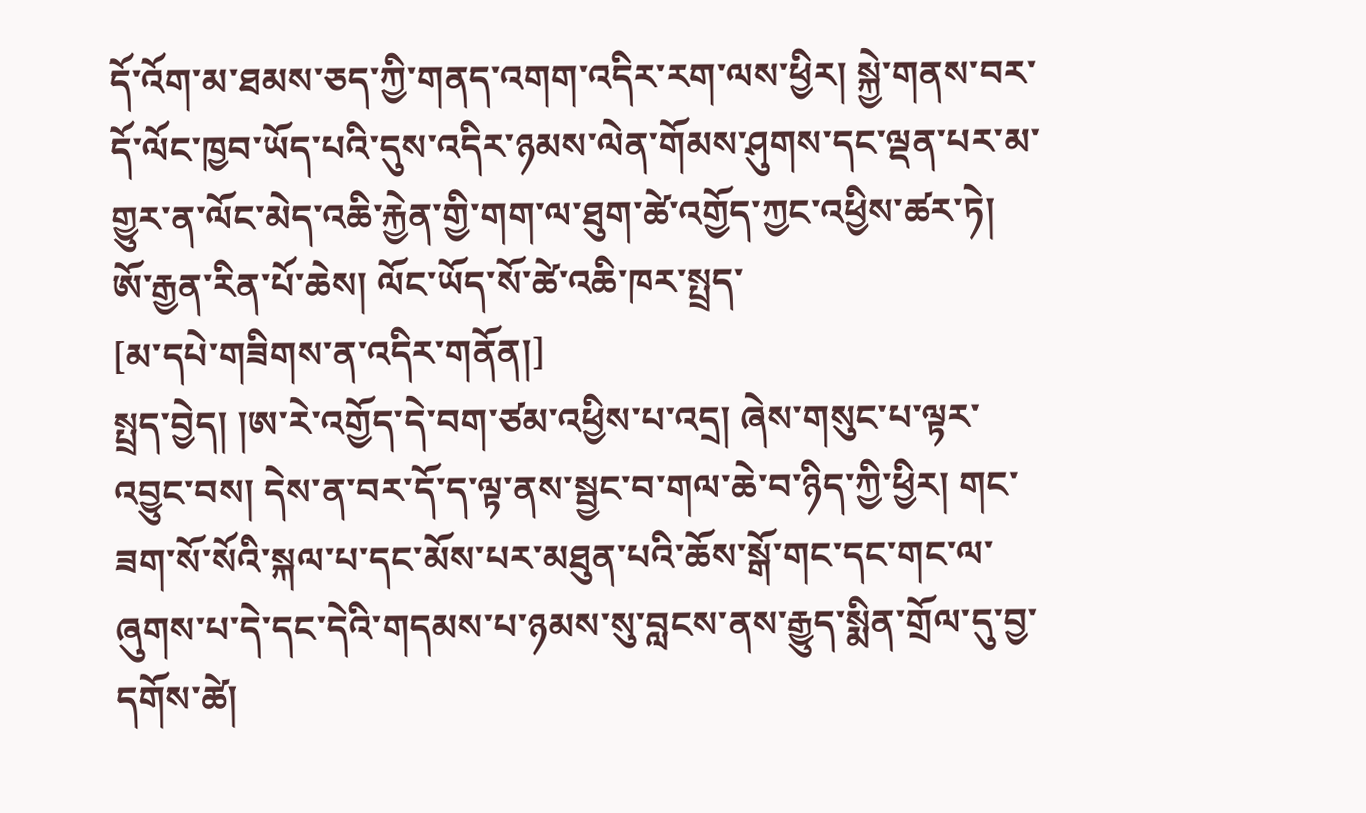དོ་འོག་མ་ཐམས་ཅད་ཀྱི་གནད་འགག་འདིར་རག་ལས་ཕྱིར། སྐྱེ་གནས་བར་དོ་ལོང་ཁྱབ་ཡོད་པའི་དུས་འདིར་ཉམས་ལེན་གོམས་ཤུགས་དང་ལྡན་པར་མ་གྱུར་ན་ལོང་མེད་འཆི་རྐྱེན་གྱི་གག་ལ་ཐུག་ཚེ་འགྱོད་ཀྱང་འཕྱིས་ཚར་ཏེ། ཨོ་རྒྱན་རིན་པོ་ཆེས། ལོང་ཡོད་སོ་ཚེ་འཆི་ཁར་སྤྲད་
[མ་དཔེ་གཟིགས་ན་འདིར་གནོན།]
སྤྲད་བྱེད། །ཨ་རེ་འགྱོད་དེ་བག་ཙམ་འཕྱིས་པ་འདྲ། ཞེས་གསུང་པ་ལྟར་འབྱུང་བས། དེས་ན་བར་དོ་ད་ལྟ་ནས་སྦྱང་བ་གལ་ཆེ་བ་ཉིད་ཀྱི་ཕྱིར། གང་ཟག་སོ་སོའི་སྐལ་པ་དང་མོས་པར་མཐུན་པའི་ཆོས་སྒོ་གང་དང་གང་ལ་ཞུགས་པ་དེ་དང་དེའི་གདམས་པ་ཉམས་སུ་བླངས་ནས་རྒྱུད་སྨིན་གྲོལ་དུ་བྱ་དགོས་ཚེ།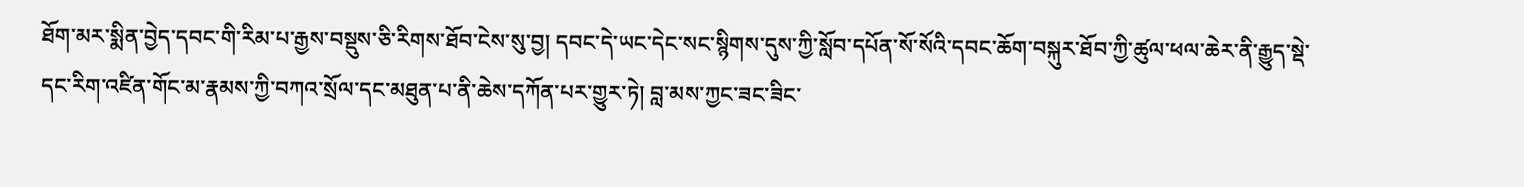ཐོག་མར་སྨིན་བྱེད་དབང་གི་རིམ་པ་རྒྱས་བསྡུས་ཅི་རིགས་ཐོབ་ངེས་སུ་བྱ། དབང་དེ་ཡང་དེང་སང་སྙིགས་དུས་ཀྱི་སློབ་དཔོན་སོ་སོའི་དབང་ཆོག་བསྐུར་ཐོབ་ཀྱི་ཚུལ་ཕལ་ཆེར་ནི་རྒྱུད་སྡེ་དང་རིག་འཛིན་གོང་མ་རྣམས་ཀྱི་བཀའ་སྲོལ་དང་མཐུན་པ་ནི་ཆེས་དཀོན་པར་གྱུར་ཏེ། བླ་མས་ཀྱང་ཟང་ཟིང་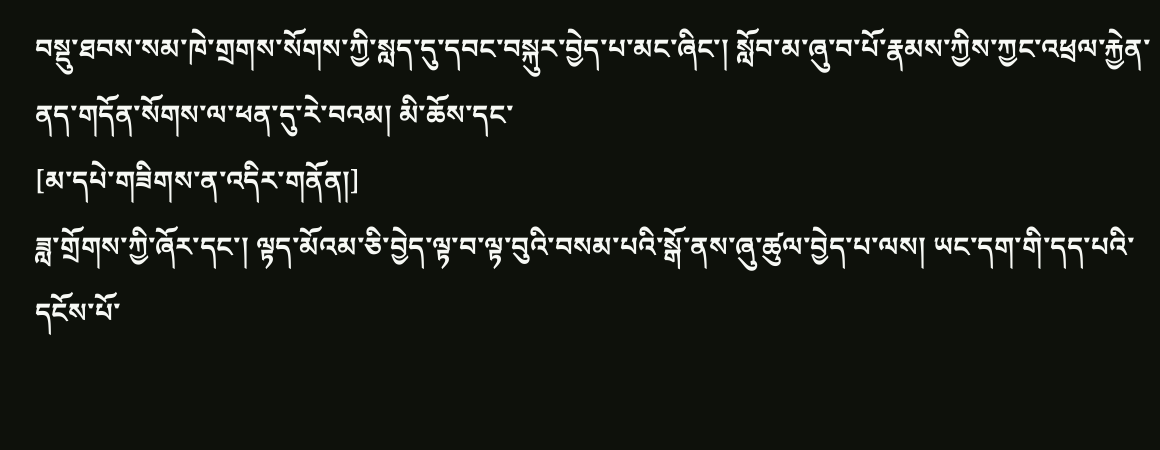བསྡུ་ཐབས་སམ་ཁེ་གྲགས་སོགས་ཀྱི་སླད་དུ་དབང་བསྐུར་བྱེད་པ་མང་ཞིང་། སློབ་མ་ཞུ་བ་པོ་རྣམས་ཀྱིས་ཀྱང་འཕྲལ་རྐྱེན་ནད་གདོན་སོགས་ལ་ཕན་དུ་རེ་བའམ། མི་ཆོས་དང་
[མ་དཔེ་གཟིགས་ན་འདིར་གནོན།]
ཟླ་གྲོགས་ཀྱི་ཞོར་དང་། ལྟད་མོའམ་ཅི་བྱེད་ལྟ་བ་ལྟ་བུའི་བསམ་པའི་སྒོ་ནས་ཞུ་ཚུལ་བྱེད་པ་ལས། ཡང་དག་གི་དད་པའི་དངོས་པོ་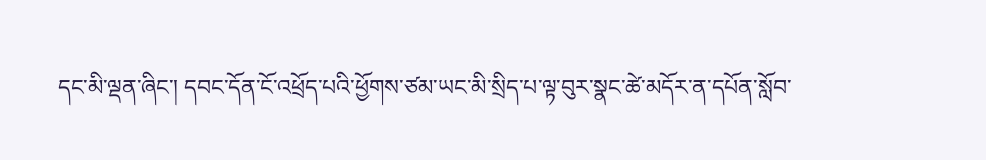དང་མི་ལྡན་ཞིང་། དབང་དོན་ངོ་འཕྲོད་པའི་ཕྱོགས་ཙམ་ཡང་མི་སྲིད་པ་ལྟ་བུར་སྣང་ཚེ་མདོར་ན་དཔོན་སློབ་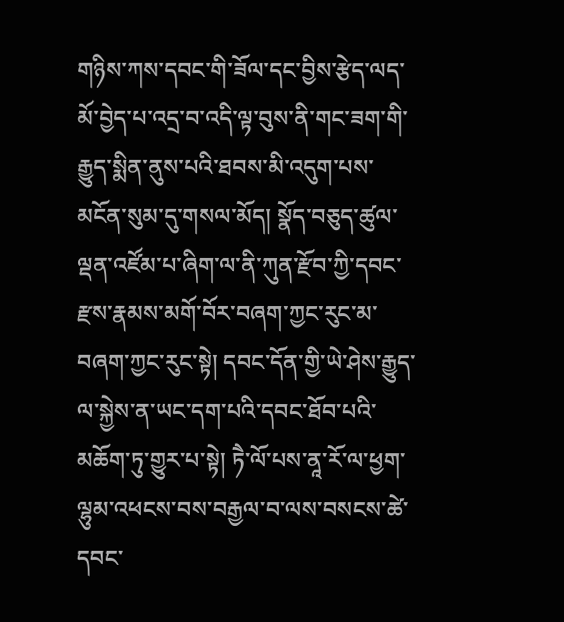གཉིས་ཀས་དབང་གི་ཟོལ་དང་བྱིས་རྩེད་ལད་མོ་བྱེད་པ་འདྲ་བ་འདི་ལྟ་བུས་ནི་གང་ཟག་གི་རྒྱུད་སྨིན་ནུས་པའི་ཐབས་མི་འདུག་པས་མངོན་སུམ་དུ་གསལ་མོད། སྣོད་བཅུད་ཚུལ་ལྡན་འཛོམ་པ་ཞིག་ལ་ནི་ཀུན་རྫོབ་ཀྱི་དབང་རྫས་རྣམས་མགོ་བོར་བཞག་ཀྱང་རུང་མ་བཞག་ཀྱང་རུང་སྟེ། དབང་དོན་གྱི་ཡེ་ཤེས་རྒྱུད་ལ་སྐྱེས་ན་ཡང་དག་པའི་དབང་ཐོབ་པའི་མཆོག་ཏུ་གྱུར་པ་སྟེ། ཏཻ་ལོ་པས་ནཱ་རོ་ལ་ཕྱག་ལྷུམ་འཕངས་བས་བརྒྱལ་བ་ལས་བསངས་ཚེ་དབང་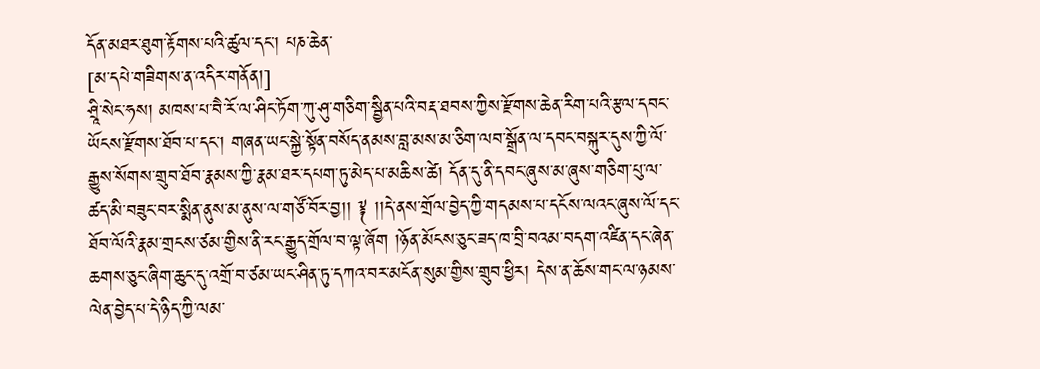དོན་མཐར་ཐུག་རྟོགས་པའི་ཚུལ་དང་། པཎ་ཆེན་
[མ་དཔེ་གཟིགས་ན་འདིར་གནོན།]
ཤྲཱི་སེང་ཧས། མཁས་པ་བཻ་རོ་ལ་ཤིང་ཏོག་ཀུ་ཤུ་གཅིག་སྦྱིན་པའི་བརྡ་ཐབས་ཀྱིས་རྫོགས་ཆེན་རིག་པའི་རྩལ་དབང་ཡོངས་རྫོགས་ཐོབ་པ་དང་། གཞན་ཡང་སྐྱེ་སྟོན་བསོད་ནམས་བླ་མས་མ་ཅིག་ལབ་སྒྲོན་ལ་དབང་བསྐུར་དུས་ཀྱི་ལོ་རྒྱུས་སོགས་གྲུབ་ཐོབ་རྣམས་ཀྱི་རྣམ་ཐར་དཔག་ཏུ་མེད་པ་མཆིས་ཚེ། དོན་དུ་ནི་དབང་ཞུས་མ་ཞུས་གཅིག་པུ་ལ་ཚད་མི་བཟུང་བར་སྨིན་ནུས་མ་ནུས་ལ་གཙོ་བོར་བྱ།། ༈ །།དེ་ནས་གྲོལ་བྱེད་ཀྱི་གདམས་པ་དངོས་ལའང་ཞུས་ལོ་དང་ཐོབ་ལོའི་རྣམ་གྲངས་ཙམ་གྱིས་ནི་རང་རྒྱུད་གྲོལ་བ་ལྟ་ཞོག །ཉོན་མོངས་ཅུང་ཟད་ཁ་བྲི་བའམ་བདག་འཛིན་དང་ཞེན་ཆགས་ཅུང་ཞིག་ཆུང་དུ་འགྲོ་བ་ཙམ་ཡང་ཤིན་ཏུ་དཀའ་བར་མངོན་སུམ་གྱིས་གྲུབ་ཕྱིར། དེས་ན་ཆོས་གང་ལ་ཉམས་ལེན་བྱེད་པ་དེ་ཉིད་ཀྱི་ལམ་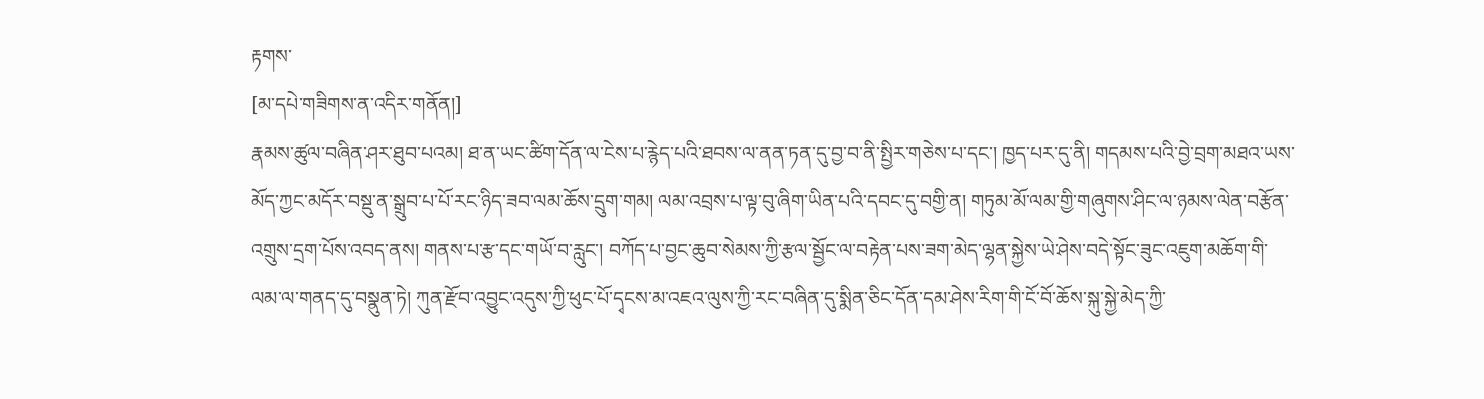རྟགས་
[མ་དཔེ་གཟིགས་ན་འདིར་གནོན།]
རྣམས་ཚུལ་བཞིན་ཤར་ཐུབ་པའམ། ཐ་ན་ཡང་ཚིག་དོན་ལ་ངེས་པ་རྙེད་པའི་ཐབས་ལ་ནན་ཏན་དུ་བྱ་བ་ནི་སྤྱིར་གཅེས་པ་དང་། ཁྱད་པར་དུ་ནི། གདམས་པའི་བྱེ་བྲག་མཐའ་ཡས་མོད་ཀྱང་མདོར་བསྡུ་ན་སྒྲུབ་པ་པོ་རང་ཉིད་ཟབ་ལམ་ཆོས་དྲུག་གམ། ལམ་འབྲས་པ་ལྟ་བུ་ཞིག་ཡིན་པའི་དབང་དུ་བགྱི་ན། གཏུམ་མོ་ལམ་གྱི་གཞུགས་ཤིང་ལ་ཉམས་ལེན་བརྩོན་འགྲུས་དྲག་པོས་འབད་ནས། གནས་པ་རྩ་དང་གཡོ་བ་རླུང་། བཀོད་པ་བྱང་ཆུབ་སེམས་ཀྱི་རྩལ་སྦྱོང་ལ་བརྟེན་པས་ཟག་མེད་ལྷན་སྐྱེས་ཡེ་ཤེས་བདེ་སྟོང་ཟུང་འཇུག་མཆོག་གི་ལམ་ལ་གནད་དུ་བསྣུན་ཏེ། ཀུན་རྫོབ་འབྱུང་འདུས་ཀྱི་ཕུང་པོ་དྭངས་མ་འཇའ་ལུས་ཀྱི་རང་བཞིན་དུ་སྨིན་ཅིང་དོན་དམ་ཤེས་རིག་གི་ངོ་བོ་ཆོས་སྐུ་སྐྱེ་མེད་ཀྱི་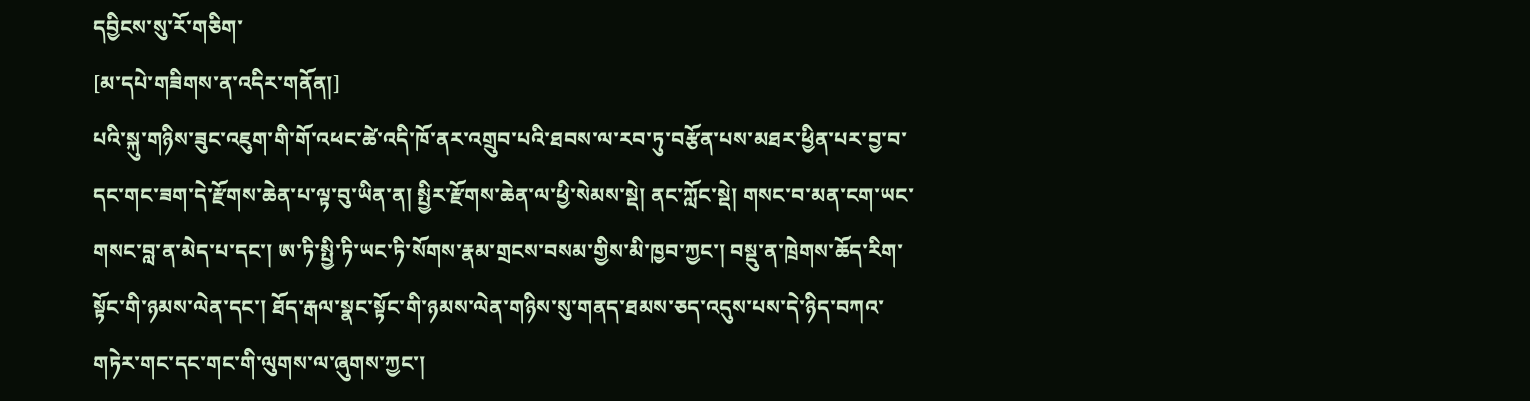དབྱིངས་སུ་རོ་གཅིག་
[མ་དཔེ་གཟིགས་ན་འདིར་གནོན།]
པའི་སྐུ་གཉིས་ཟུང་འཇུག་གི་གོ་འཕང་ཚེ་འདི་ཁོ་ནར་འགྲུབ་པའི་ཐབས་ལ་རབ་ཏུ་བརྩོན་པས་མཐར་ཕྱིན་པར་བྱ་བ་དང་གང་ཟག་དེ་རྫོགས་ཆེན་པ་ལྟ་བུ་ཡིན་ན། སྤྱིར་རྫོགས་ཆེན་ལ་ཕྱི་སེམས་སྡེ། ནང་ཀློང་སྡེ། གསང་བ་མན་ངག་ཡང་གསང་བླ་ན་མེད་པ་དང་། ཨ་ཏི་སྤྱི་ཏི་ཡང་ཏི་སོགས་རྣམ་གྲངས་བསམ་གྱིས་མི་ཁྱབ་ཀྱང་། བསྡུ་ན་ཁྲེགས་ཆོད་རིག་སྟོང་གི་ཉམས་ལེན་དང་། ཐོད་རྒལ་སྣང་སྟོང་གི་ཉམས་ལེན་གཉིས་སུ་གནད་ཐམས་ཅད་འདུས་པས་དེ་ཉིད་བཀའ་གཏེར་གང་དང་གང་གི་ལུགས་ལ་ཞུགས་ཀྱང་།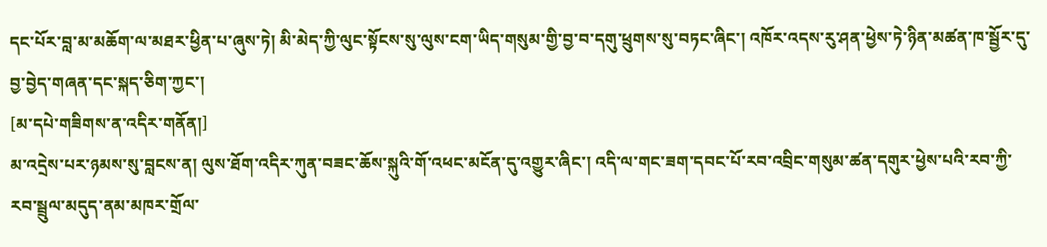དང་པོར་བླ་མ་མཆོག་ལ་མཐར་ཕྱིན་པ་ཞུས་ཏེ། མི་མེད་ཀྱི་ལུང་སྟོངས་སུ་ལུས་ངག་ཡིད་གསུམ་གྱི་བྱ་བ་དགུ་ཕྲུགས་སུ་བཏང་ཞིང་། འཁོར་འདས་རུ་ཤན་ཕྱེས་ཏེ་ཉིན་མཚན་ཁ་སྦྱོར་དུ་བྱ་བྱེད་གཞན་དང་སྐད་ཅིག་ཀྱང་།
[མ་དཔེ་གཟིགས་ན་འདིར་གནོན།]
མ་འདྲེས་པར་ཉམས་སུ་བླངས་ན། ལུས་ཐོག་འདིར་ཀུན་བཟང་ཆོས་སྐུའི་གོ་འཕང་མངོན་དུ་འགྱུར་ཞིང་། འདི་ལ་གང་ཟག་དབང་པོ་རབ་འབྲིང་གསུམ་ཚན་དགུར་ཕྱེས་པའི་རབ་ཀྱི་རབ་སྦྲུལ་མདུད་ནམ་མཁར་གྲོལ་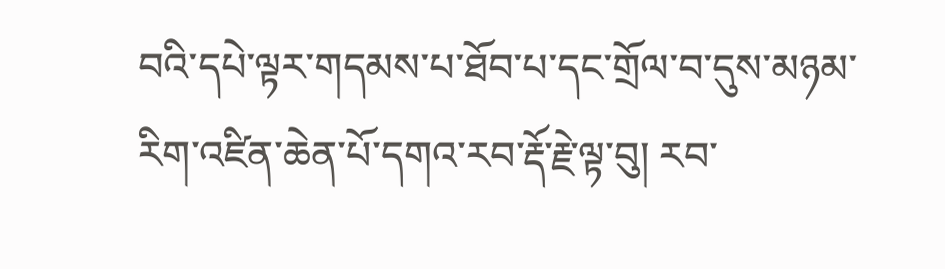བའི་དཔེ་ལྟར་གདམས་པ་ཐོབ་པ་དང་གྲོལ་བ་དུས་མཉམ་རིག་འཛིན་ཆེན་པོ་དགའ་རབ་རྡོ་རྗེ་ལྟ་བུ། རབ་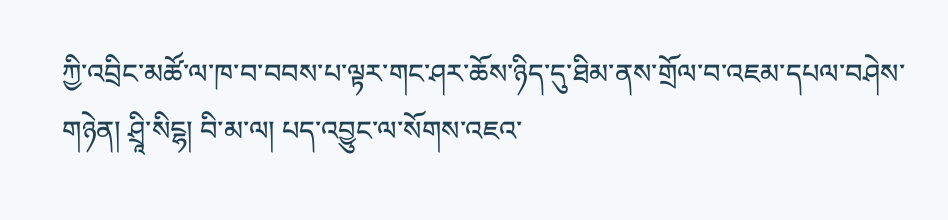ཀྱི་འབྲིང་མཚོ་ལ་ཁ་བ་བབས་པ་ལྟར་གང་ཤར་ཆོས་ཉིད་དུ་ཐིམ་ནས་གྲོལ་བ་འཇམ་དཔལ་བཤེས་གཉེན། ཤྲཱི་སིངྷ། བི་མ་ལ། པད་འབྱུང་ལ་སོགས་འཇའ་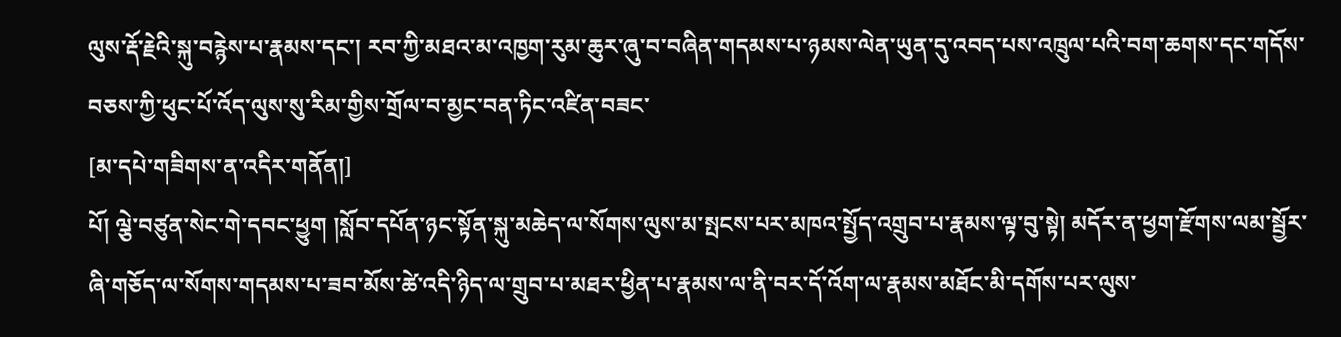ལུས་རྡོ་རྗེའི་སྐུ་བརྙེས་པ་རྣམས་དང་། རབ་ཀྱི་མཐའ་མ་འཁྱག་རུམ་ཆུར་ཞུ་བ་བཞིན་གདམས་པ་ཉམས་ལེན་ཡུན་དུ་འབད་པས་འཁྲུལ་པའི་བག་ཆགས་དང་གདོས་བཅས་ཀྱི་ཕུང་པོ་འོད་ལུས་སུ་རིམ་གྱིས་གྲོལ་བ་མྱང་བན་ཏིང་འཛིན་བཟང་
[མ་དཔེ་གཟིགས་ན་འདིར་གནོན།]
པོ། ལྕེ་བཙུན་སེང་གེ་དབང་ཕྱུག །སློབ་དཔོན་ཉང་སྟོན་སྐུ་མཆེད་ལ་སོགས་ལུས་མ་སྤངས་པར་མཁའ་སྤྱོད་འགྲུབ་པ་རྣམས་ལྟ་བུ་སྟེ། མདོར་ན་ཕྱག་རྫོགས་ལམ་སྦྱོར་ཞི་གཅོད་ལ་སོགས་གདམས་པ་ཟབ་མོས་ཚེ་འདི་ཉིད་ལ་གྲུབ་པ་མཐར་ཕྱིན་པ་རྣམས་ལ་ནི་བར་དོ་འོག་ལ་རྣམས་མཐོང་མི་དགོས་པར་ལུས་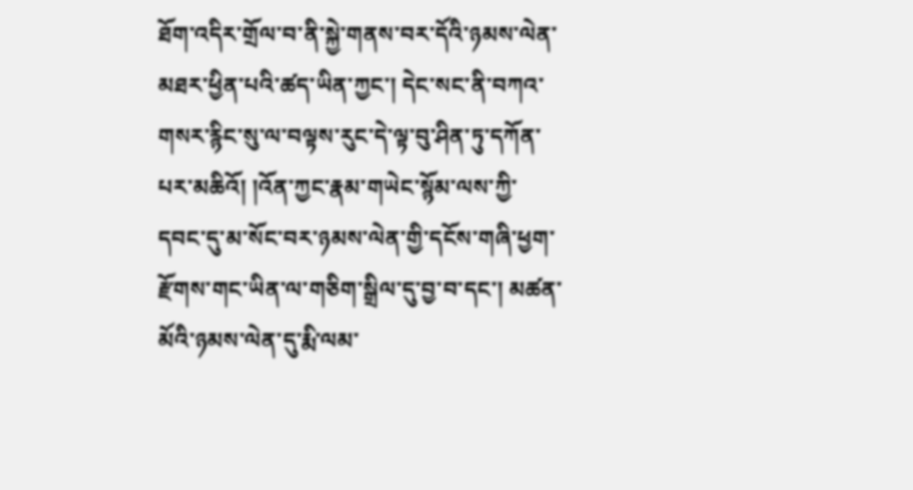ཐོག་འདིར་གྲོལ་བ་ནི་སྐྱེ་གནས་བར་དོའི་ཉམས་ལེན་མཐར་ཕྱིན་པའི་ཚད་ཡིན་ཀྱང་། དེང་སང་ནི་བཀའ་གསར་རྙིང་སུ་ལ་བལྟས་རུང་དེ་ལྟ་བུ་ཤིན་ཏུ་དཀོན་པར་མཆིའོ། །འོན་ཀྱང་རྣམ་གཡེང་སྙོམ་ལས་ཀྱི་དབང་དུ་མ་སོང་བར་ཉམས་ལེན་གྱི་དངོས་གཞི་ཕྱག་རྫོགས་གང་ཡིན་ལ་གཅིག་སྒྲིལ་དུ་བྱ་བ་དང་། མཚན་མོའི་ཉམས་ལེན་དུ་རྨི་ལམ་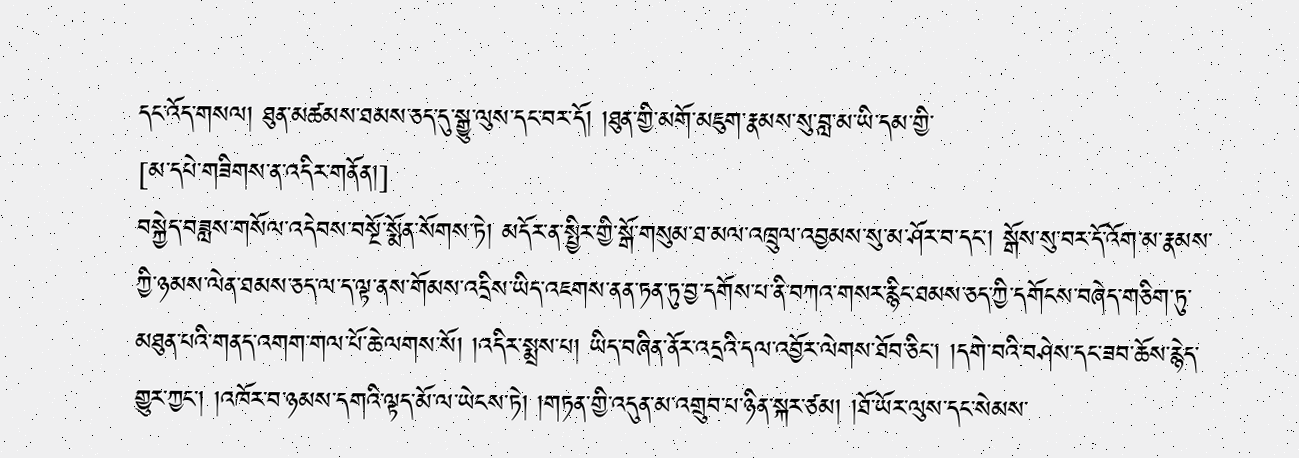དང་འོད་གསལ། ཐུན་མཚམས་ཐམས་ཅད་དུ་སྒྱུ་ལུས་དང་བར་དོ། །ཐུན་གྱི་མགོ་མཇུག་རྣམས་སུ་བླ་མ་ཡི་དམ་གྱི་
[མ་དཔེ་གཟིགས་ན་འདིར་གནོན།]
བསྐྱེད་བཟླས་གསོལ་འདེབས་བསྔོ་སྨོན་སོགས་ཏེ། མདོར་ན་སྤྱིར་གྱི་སྒོ་གསུམ་ཐ་མལ་འཁྲུལ་འབྱམས་སུ་མ་ཤོར་བ་དང་། སྒོས་སུ་བར་དོ་འོག་མ་རྣམས་ཀྱི་ཉམས་ལེན་ཐམས་ཅད་ལ་ད་ལྟ་ནས་གོམས་འདྲིས་ཡིད་འཇགས་ནན་ཏན་ཏུ་བྱ་དགོས་པ་ནི་བཀའ་གསར་རྙིང་ཐམས་ཅད་ཀྱི་དགོངས་བཞེད་གཅིག་ཏུ་མཐུན་པའི་གནད་འགག་གལ་པོ་ཆེ་ལགས་སོ། །འདིར་སྨྲས་པ། ཡིད་བཞིན་ནོར་འདྲའི་དལ་འབྱོར་ལེགས་ཐོབ་ཅིང་། །དགེ་བའི་བཤེས་དང་ཟབ་ཆོས་རྙེད་གྱུར་ཀྱང་། །འཁོར་བ་ཉམས་དགའི་ལྟད་མོ་ལ་ཡེངས་ཏེ། །གཏན་གྱི་འདུན་མ་འགྲུབ་པ་ཉིན་སྐར་ཙམ། །ཐོ་ཡོར་ལུས་དང་སེམས་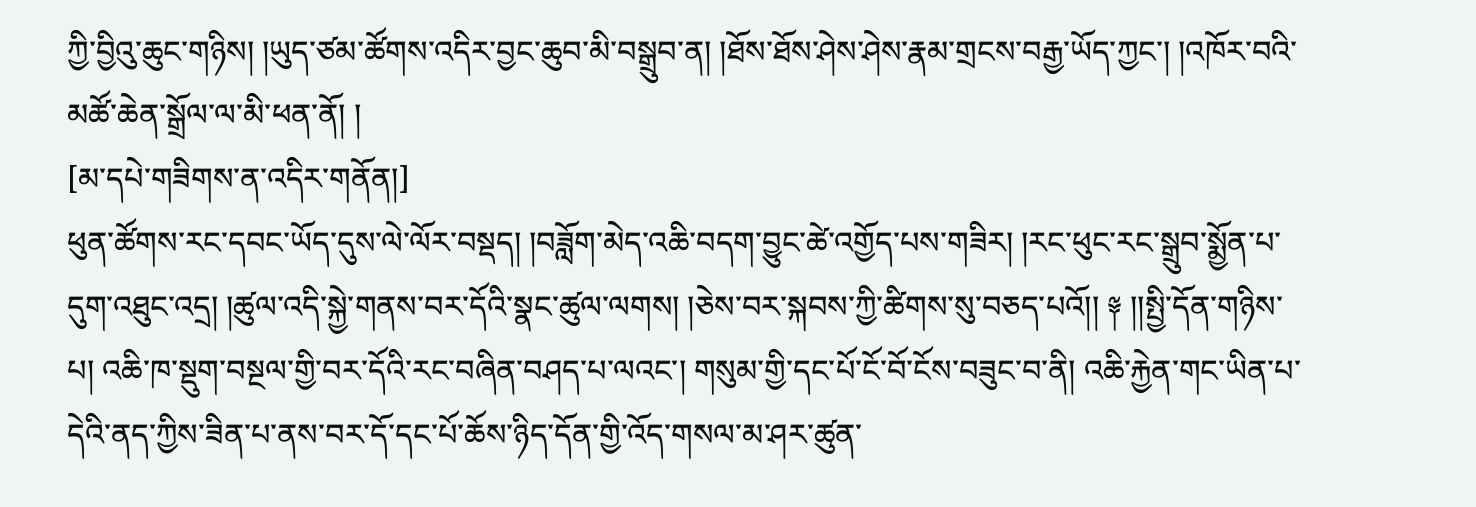ཀྱི་བྱིའུ་ཆུང་གཉིས། །ཡུད་ཙམ་ཚོགས་འདིར་བྱང་ཆུབ་མི་བསྒྲུབ་ན། །ཐོས་ཐོས་ཤེས་ཤེས་རྣམ་གྲངས་བརྒྱ་ཡོད་ཀྱང་། །འཁོར་བའི་མཚོ་ཆེན་སྒྲོལ་ལ་མི་ཕན་ནོ། །
[མ་དཔེ་གཟིགས་ན་འདིར་གནོན།]
ཕུན་ཚོགས་རང་དབང་ཡོད་དུས་ལེ་ལོར་བསྡད། །བཟློག་མེད་འཆི་བདག་བྱུང་ཚེ་འགྱོད་པས་གཟིར། །རང་ཕུང་རང་སྒྲུབ་སྨྱོན་པ་དུག་འཐུང་འདྲ། །ཚུལ་འདི་སྐྱེ་གནས་བར་དོའི་སྣང་ཚུལ་ལགས། །ཅེས་བར་སྐབས་ཀྱི་ཚིགས་སུ་བཅད་པའོ།། ༈ །།སྤྱི་དོན་གཉིས་པ། འཆི་ཁ་སྡུག་བསྔལ་གྱི་བར་དོའི་རང་བཞིན་བཤད་པ་ལའང་། གསུམ་གྱི་དང་པོ་ངོ་བོ་ངོས་བཟུང་བ་ནི། འཆི་རྐྱེན་གང་ཡིན་པ་དེའི་ནད་ཀྱིས་ཟིན་པ་ནས་བར་དོ་དང་པོ་ཆོས་ཉིད་དོན་གྱི་འོད་གསལ་མ་ཤར་ཚུན་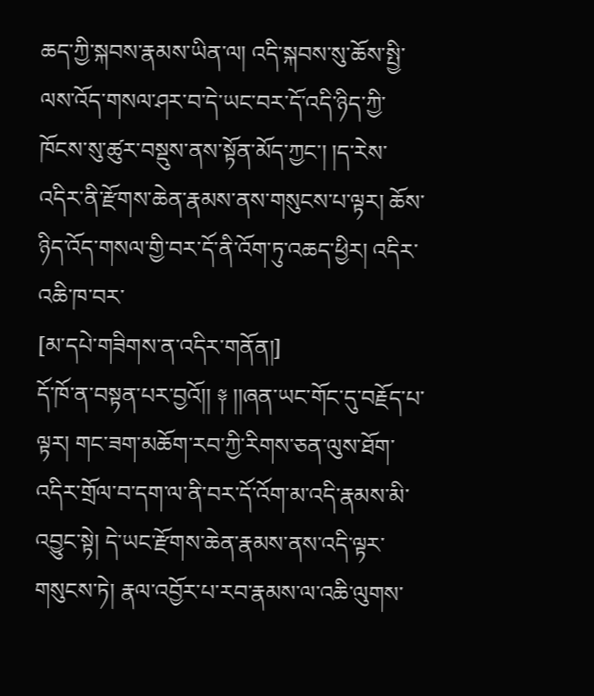ཆད་ཀྱི་སྐབས་རྣམས་ཡིན་ལ། འདི་སྐབས་སུ་ཆོས་སྤྱི་ལས་འོད་གསལ་ཤར་བ་དེ་ཡང་བར་དོ་འདི་ཉིད་ཀྱི་ཁོངས་སུ་ཚུར་བསྡུས་ནས་སྟོན་མོད་ཀྱང་། །ད་རེས་འདིར་ནི་རྫོགས་ཆེན་རྣམས་ནས་གསུངས་པ་ལྟར། ཆོས་ཉིད་འོད་གསལ་གྱི་བར་དོ་ནི་འོག་ཏུ་འཆད་ཕྱིར། འདིར་འཆི་ཁ་བར་
[མ་དཔེ་གཟིགས་ན་འདིར་གནོན།]
དོ་ཁོ་ན་བསྟན་པར་བྱའོ།། ༈ །།ཞན་ཡང་གོང་དུ་བརྗོད་པ་ལྟར། གང་ཟག་མཆོག་རབ་ཀྱི་རིགས་ཅན་ལུས་ཐོག་འདིར་གྲོལ་བ་དག་ལ་ནི་བར་དོ་འོག་མ་འདི་རྣམས་མི་འབྱུང་སྟེ། དེ་ཡང་རྫོགས་ཆེན་རྣམས་ནས་འདི་ལྟར་གསུངས་ཏེ། རྣལ་འབྱོར་པ་རབ་རྣམས་ལ་འཆི་ལུགས་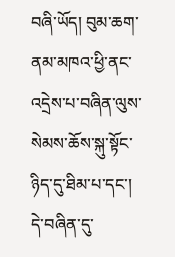བཞི་ཡོད། བུམ་ཆག་ནམ་མཁའ་ཕྱི་ནང་འདྲེས་པ་བཞིན་ལུས་སེམས་ཆོས་སྐུ་སྟོང་ཉིད་དུ་ཐིམ་པ་དང་། དེ་བཞིན་དུ་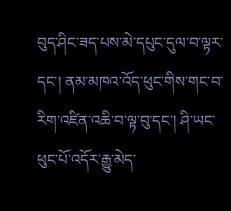བུད་ཤིང་ཟད་པས་མེ་དཔུང་དུལ་བ་ལྟར་དང་། ནམ་མཁའ་འོད་ཕུང་གིས་གང་བ་རིག་འཛིན་འཆི་བ་ལྟ་བུ་དང་། ཤི་ཡང་ཕུང་པོ་འདོར་རྒྱུ་མེད་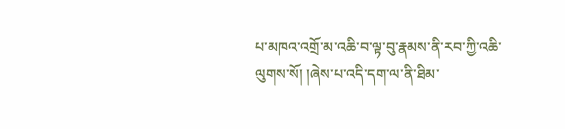པ་མཁའ་འགྲོ་མ་འཆི་བ་ལྟ་བུ་རྣམས་ནི་རབ་ཀྱི་འཆི་ལུགས་སོ། །ཞེས་པ་འདི་དག་ལ་ནི་ཐིམ་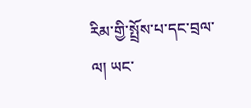རིམ་གྱི་སྤྲོས་པ་དང་བྲལ་ལ། ཡང་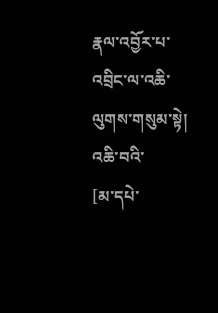རྣལ་འབྱོར་པ་འབྲིང་ལ་འཆི་ལུགས་གསུམ་སྟེ། འཆི་བའི་
[མ་དཔེ་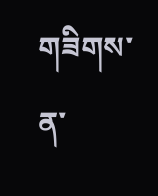གཟིགས་ན་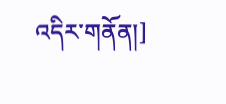འདིར་གནོན།]